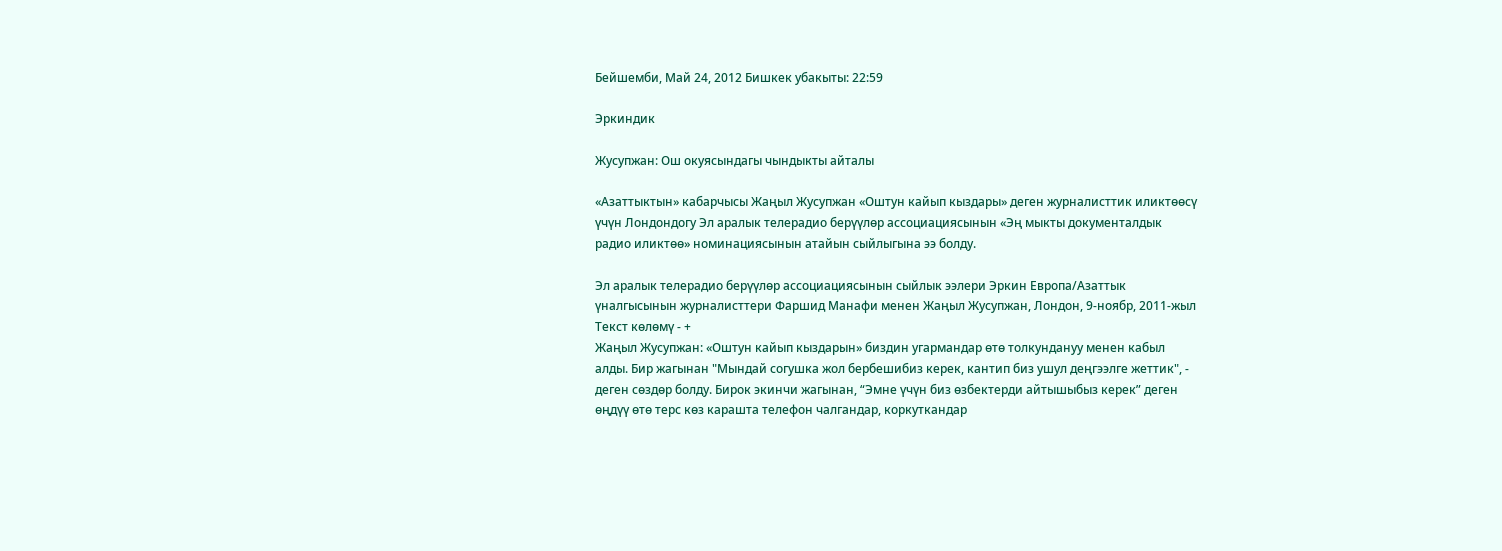Бейшемби, Май 24, 2012 Бишкек убакыты: 22:59

Эркиндик

Жусупжан: Ош окуясындагы чындыкты айталы

«Азаттыктын» кабарчысы Жаңыл Жусупжан «Оштун кайып кыздары» деген журналисттик иликтөөсү үчүн Лондондогу Эл аралык телерадио берүүлөр ассоциациясынын «Эң мыкты документалдык радио иликтөө» номинациясынын атайын сыйлыгына ээ болду.

Эл аралык телерадио берүүлөр ассоциациясынын сыйлык ээлери Эркин Европа/Азаттык үналгысынын журналисттери Фаршид Манафи менен Жаңыл Жусупжан, Лондон, 9-ноябр, 2011-жыл
Текст көлөмү - +
Жаңыл Жусупжан: «Оштун кайып кыздарын» биздин угармандар өтө толкундануу менен кабыл алды. Бир жагынан "Мындай согушка жол бербешибиз керек, кантип биз ушул деңгээлге жеттик", - деген сөздөр болду. Бирок экинчи жагынан, “Эмне үчүн биз өзбектерди айтышыбыз керек” деген өңдүү өтө терс көз карашта телефон чалгандар, коркуткандар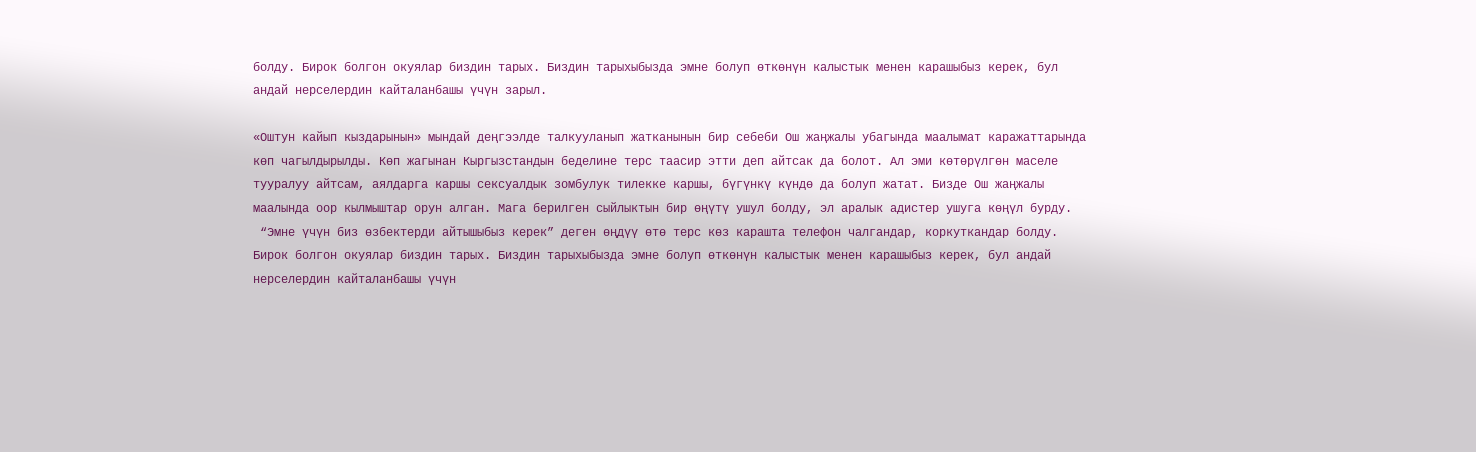болду. Бирок болгон окуялар биздин тарых. Биздин тарыхыбызда эмне болуп өткөнүн калыстык менен карашыбыз керек, бул андай нерселердин кайталанбашы үчүн зарыл.

«Оштун кайып кыздарынын» мындай деңгээлде талкууланып жатканынын бир себеби Ош жаңжалы убагында маалымат каражаттарында көп чагылдырылды. Көп жагынан Кыргызстандын беделине терс таасир этти деп айтсак да болот. Ал эми көтөрүлгөн маселе тууралуу айтсам, аялдарга каршы сексуалдык зомбулук тилекке каршы, бүгүнкү күндө да болуп жатат. Бизде Ош жаңжалы маалында оор кылмыштар орун алган. Мага берилген сыйлыктын бир өңүтү ушул болду, эл аралык адистер ушуга көңүл бурду.
 “Эмне үчүн биз өзбектерди айтышыбыз керек” деген өңдүү өтө терс көз карашта телефон чалгандар, коркуткандар болду. Бирок болгон окуялар биздин тарых. Биздин тарыхыбызда эмне болуп өткөнүн калыстык менен карашыбыз керек, бул андай нерселердин кайталанбашы үчүн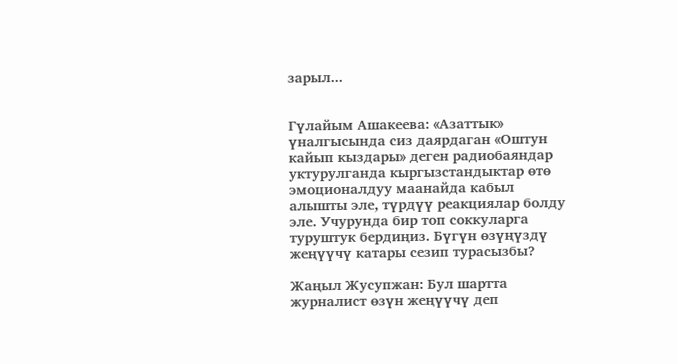зарыл...


Гүлайым Ашакеева: «Азаттык» үналгысында сиз даярдаган «Оштун кайып кыздары» деген радиобаяндар уктурулганда кыргызстандыктар өтө эмоционалдуу маанайда кабыл алышты эле, түрдүү реакциялар болду эле. Учурунда бир топ соккуларга туруштук бердиңиз. Бүгүн өзүңүздү жеңүүчү катары сезип турасызбы?

Жаңыл Жусупжан: Бул шартта журналист өзүн жеңүүчү деп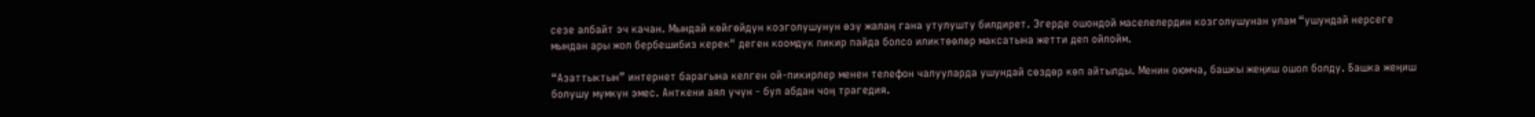сезе албайт эч качан. Мындай көйгөйдүн козголушунун өзү жалаң гана утулушту билдирет. Эгерде ошондой маселелердин козголушунан улам “ушундай нерсеге мындан ары жол бербешибиз керек" деген коомдук пикир пайда болсо иликтөөлөр максатына жетти деп ойлойм.

“Азаттыктын” интернет барагына келген ой-пикирлер менен телефон чалууларда ушундай сөздөр көп айтылды. Менин оюмча, башкы жеңиш ошол болду. Башка жеңиш болушу мүмкүн эмес. Анткени аял үчүн - бул абдан чоң трагедия.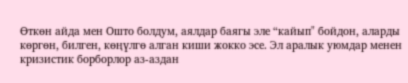Өткөн айда мен Ошто болдум, аялдар баягы эле “кайып" бойдон, аларды көргөн, билген, көңүлгө алган киши жокко эсе. Эл аралык уюмдар менен кризистик борборлор аз-аздан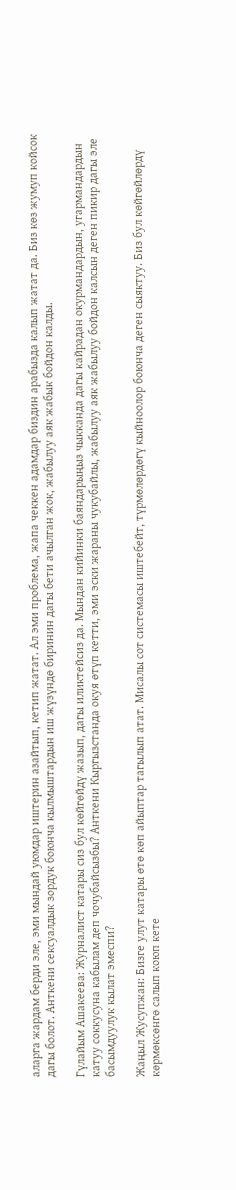аларга жардам берди эле, эми мындай уюмдар иштерин азайтып, кетип жатат. Ал эми проблема, жапа чеккен адамдар биздин арабызда калып жатат да. Биз көз жумуп койсок дагы болот. Анткени сексуалдык зордук боюнча кылмыштардын иш жүзүндө биринин дагы бети ачылган жок, жабылуу аяк жабык бойдон калды.

Гүлайым Ашакеева: Журналист катары сиз бул көйгөйдү жазып, дагы иликтейсиз да. Мындан кийинки баяндарыңыз чыкканда дагы кайрадан окурмандардын, угармандардын катуу соккусуна кабылам деп чочубайсызбы? Анткени Кыргызстанда окуя өтүп кетти, эми эски жараны чукубайлы, жабылуу аяк жабылуу бойдон калсын деген пикир дагы эле басымдуулук кылат эмеспи?

Жаңыл Жусупжан: Бизге улут катары өтө көп айыптар тагылып атат. Мисалы сот системасы иштебейт, түрмөлөрдөгү кыйноолор боюнча деген сыяктуу. Биз бул көйгөйлөрдү көрмөксөнгө салып коюп кете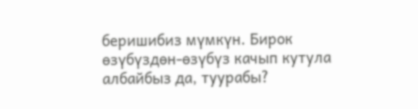беришибиз мүмкүн. Бирок өзүбүздөн-өзүбүз качып кутула албайбыз да, туурабы?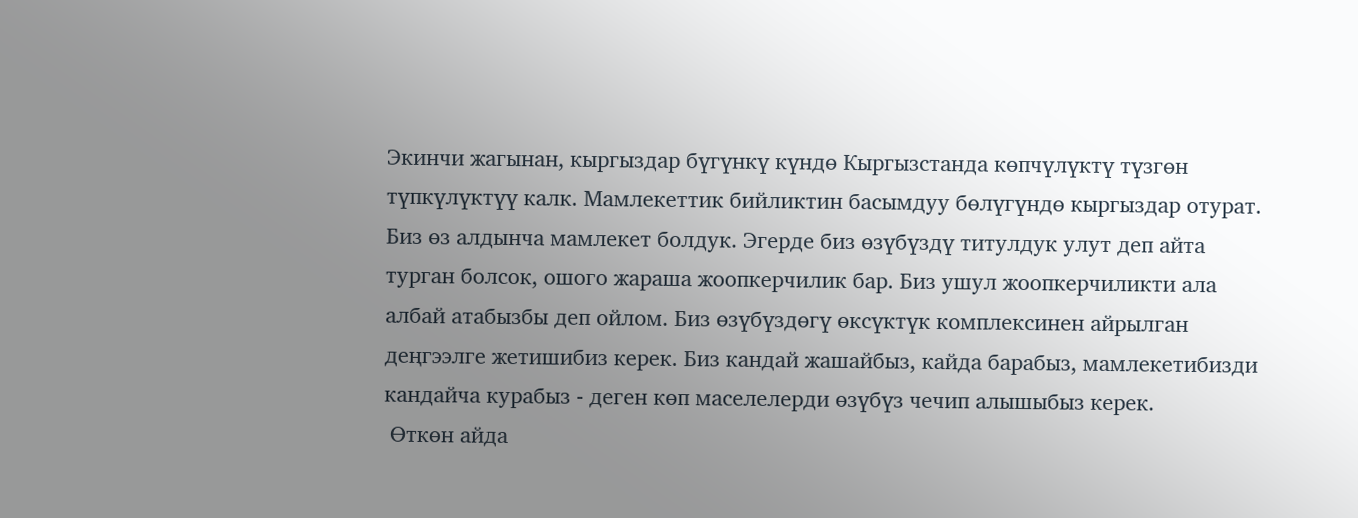Экинчи жагынан, кыргыздар бүгүнкү күндө Кыргызстанда көпчүлүктү түзгөн түпкүлүктүү калк. Мамлекеттик бийликтин басымдуу бөлүгүндө кыргыздар отурат. Биз өз алдынча мамлекет болдук. Эгерде биз өзүбүздү титулдук улут деп айта турган болсок, ошого жараша жоопкерчилик бар. Биз ушул жоопкерчиликти ала албай атабызбы деп ойлом. Биз өзүбүздөгү өксүктүк комплексинен айрылган деңгээлге жетишибиз керек. Биз кандай жашайбыз, кайда барабыз, мамлекетибизди кандайча курабыз - деген көп маселелерди өзүбүз чечип алышыбыз керек.
 Өткөн айда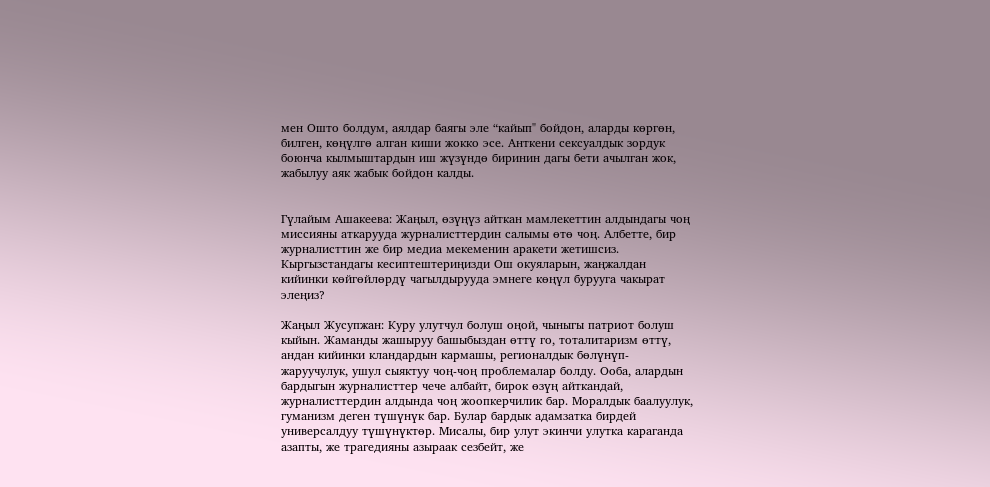мен Ошто болдум, аялдар баягы эле “кайып" бойдон, аларды көргөн, билген, көңүлгө алган киши жокко эсе. Анткени сексуалдык зордук боюнча кылмыштардын иш жүзүндө биринин дагы бети ачылган жок, жабылуу аяк жабык бойдон калды.


Гүлайым Ашакеева: Жаңыл, өзүңүз айткан мамлекеттин алдындагы чоң миссияны аткарууда журналисттердин салымы өтө чоң. Албетте, бир журналисттин же бир медиа мекеменин аракети жетишсиз. Кыргызстандагы кесиптештериңизди Ош окуяларын, жаңжалдан кийинки көйгөйлөрдү чагылдырууда эмнеге көңүл бурууга чакырат элеңиз?

Жаңыл Жусупжан: Куру улутчул болуш оңой, чыныгы патриот болуш кыйын. Жаманды жашыруу башыбыздан өттү го, тоталитаризм өттү, андан кийинки кландардын кармашы, регионалдык бөлүнүп-жаруучулук, ушул сыяктуу чоң-чоң проблемалар болду. Ооба, алардын бардыгын журналисттер чече албайт, бирок өзүң айткандай, журналисттердин алдында чоң жоопкерчилик бар. Моралдык баалуулук, гуманизм деген түшүнүк бар. Булар бардык адамзатка бирдей универсалдуу түшүнүктөр. Мисалы, бир улут экинчи улутка караганда азапты, же трагедияны азыраак сезбейт, же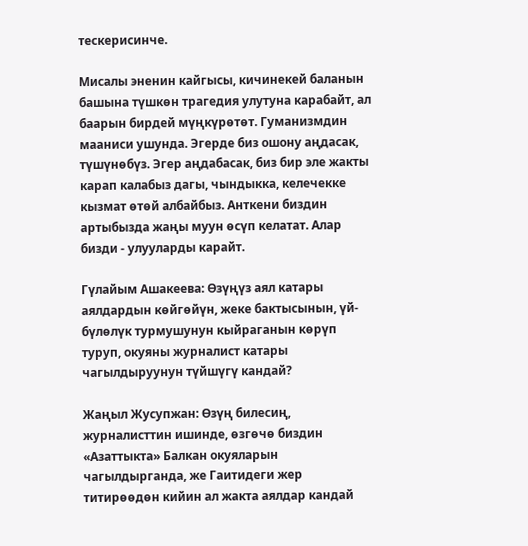тескерисинче.

Мисалы эненин кайгысы, кичинекей баланын башына түшкөн трагедия улутуна карабайт, ал баарын бирдей мүңкүрөтөт. Гуманизмдин мааниси ушунда. Эгерде биз ошону аңдасак, түшүнөбүз. Эгер аңдабасак, биз бир эле жакты карап калабыз дагы, чындыкка, келечекке кызмат өтөй албайбыз. Анткени биздин артыбызда жаңы муун өсүп келатат. Алар бизди - улууларды карайт.

Гүлайым Ашакеева: Өзүңүз аял катары аялдардын көйгөйүн, жеке бактысынын, үй-бүлөлүк турмушунун кыйраганын көрүп туруп, окуяны журналист катары чагылдыруунун түйшүгү кандай?

Жаңыл Жусупжан: Өзүң билесиң, журналисттин ишинде, өзгөчө биздин «Азаттыкта» Балкан окуяларын чагылдырганда, же Гаитидеги жер титирөөдөн кийин ал жакта аялдар кандай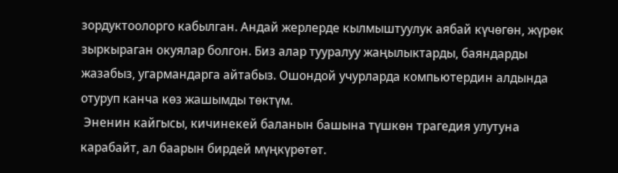зордуктоолорго кабылган. Андай жерлерде кылмыштуулук аябай күчөгөн, жүрөк зыркыраган окуялар болгон. Биз алар тууралуу жаңылыктарды, баяндарды жазабыз, угармандарга айтабыз. Ошондой учурларда компьютердин алдында отуруп канча көз жашымды төктүм.
 Эненин кайгысы, кичинекей баланын башына түшкөн трагедия улутуна карабайт, ал баарын бирдей мүңкүрөтөт.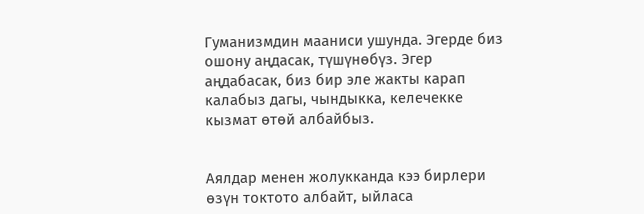Гуманизмдин мааниси ушунда. Эгерде биз ошону аңдасак, түшүнөбүз. Эгер аңдабасак, биз бир эле жакты карап калабыз дагы, чындыкка, келечекке кызмат өтөй албайбыз.


Аялдар менен жолукканда кээ бирлери өзүн токтото албайт, ыйласа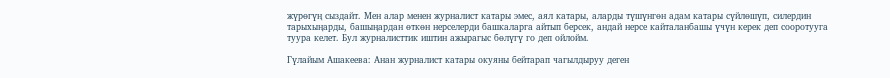жүрөгүң сыздайт. Мен алар менен журналист катары эмес, аял катары, аларды түшүнгөн адам катары сүйлөшүп, силердин тарыхыңарды, башыңардан өткөн нерселерди башкаларга айтып берсек, андай нерсе кайталанбашы үчүн керек деп сооротууга туура келет. Бул журналисттик иштин ажырагыс бөлүгү го деп ойлойм.

Гүлайым Ашакеева: Анан журналист катары окуяны бейтарап чагылдыруу деген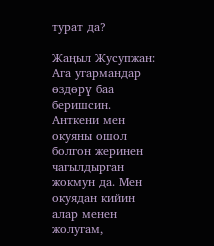турат да?

Жаңыл Жусупжан: Ага угармандар өздөрү баа беришсин. Анткени мен окуяны ошол болгон жеринен чагылдырган жокмун да. Мен окуядан кийин алар менен жолугам,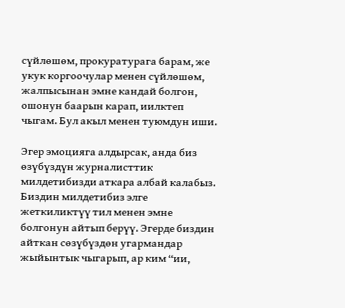сүйлөшөм, прокуратурага барам, же укук коргоочулар менен сүйлөшөм, жалпысынан эмне кандай болгон, ошонун баарын карап, иилктеп чыгам. Бул акыл менен туюмдун иши.

Эгер эмоцияга алдырсак, анда биз өзүбүздүн журналисттик милдетибизди аткара албай калабыз. Биздин милдетибиз элге жеткиликтүү тил менен эмне болгонун айтып берүү. Эгерде биздин айткан сөзүбүздөн угармандар жыйынтык чыгарып, ар ким “ии,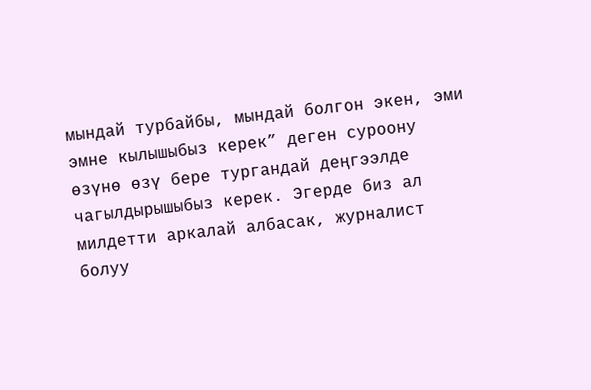мындай турбайбы, мындай болгон экен, эми эмне кылышыбыз керек” деген суроону өзүнө өзү бере тургандай деңгээлде чагылдырышыбыз керек. Эгерде биз ал милдетти аркалай албасак, журналист болуу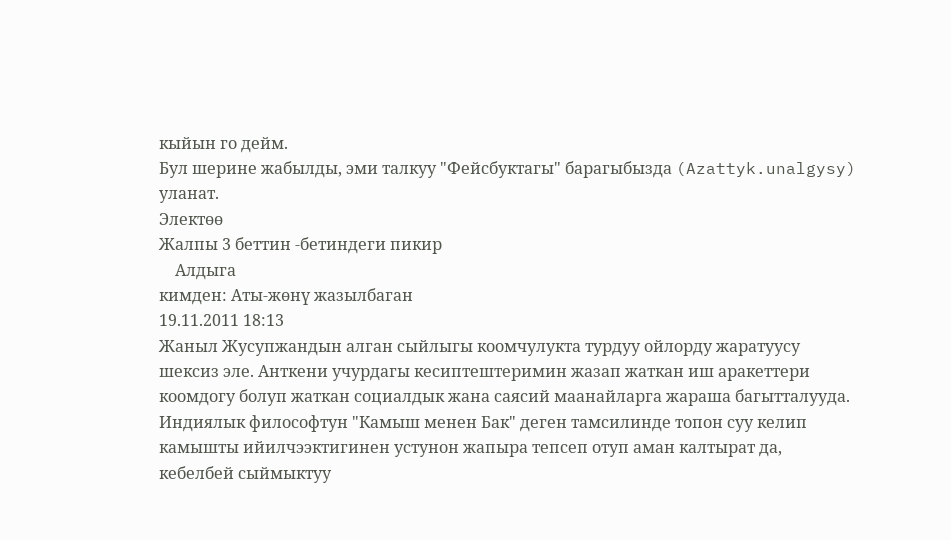кыйын го дейм.
Бул шерине жабылды, эми талкуу "Фейсбуктагы" барагыбызда (Azattyk.unalgysy) уланат.
Электөө
Жалпы 3 беттин -бетиндеги пикир
    Алдыга
кимден: Аты-жөнү жазылбаган
19.11.2011 18:13
Жаныл Жусупжандын алган сыйлыгы коомчулукта турдуу ойлорду жаратуусу шексиз эле. Анткени учурдагы кесиптештеримин жазап жаткан иш аракеттери коомдогу болуп жаткан социалдык жана саясий маанайларга жараша багытталууда. Индиялык философтун "Камыш менен Бак" деген тамсилинде топон суу келип камышты ийилчээктигинен устунон жапыра тепсеп отуп аман калтырат да, кебелбей сыймыктуу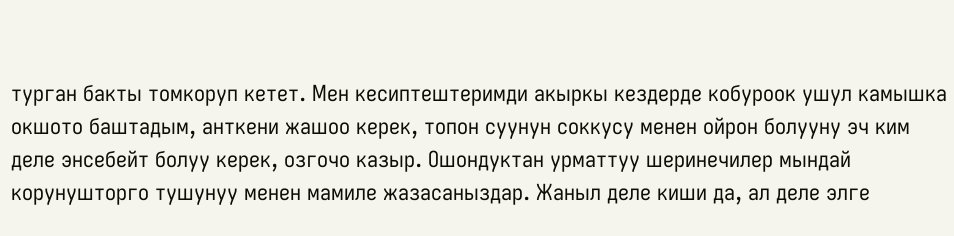турган бакты томкоруп кетет. Мен кесиптештеримди акыркы кездерде кобуроок ушул камышка окшото баштадым, анткени жашоо керек, топон суунун соккусу менен ойрон болууну эч ким деле энсебейт болуу керек, озгочо казыр. Ошондуктан урматтуу шеринечилер мындай корунушторго тушунуу менен мамиле жазасаныздар. Жаныл деле киши да, ал деле элге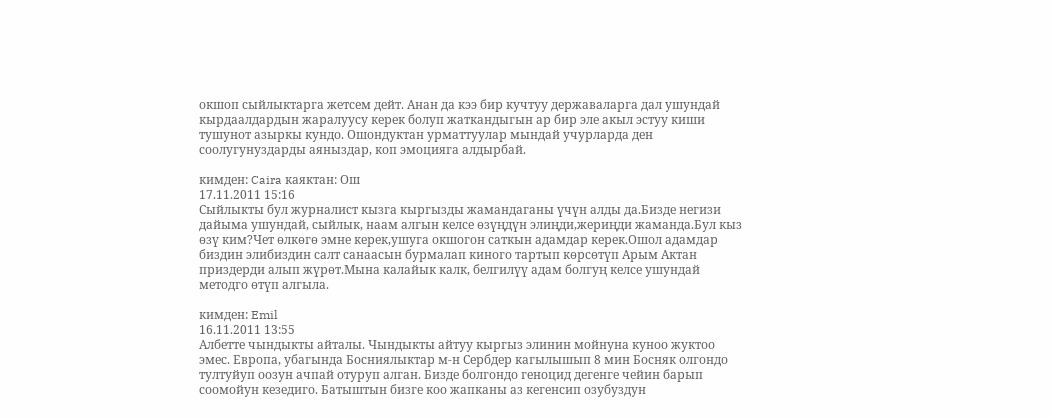окшоп сыйлыктарга жетсем дейт. Анан да кээ бир кучтуу державаларга дал ушундай кырдаалдардын жаралуусу керек болуп жаткандыгын ар бир эле акыл эстуу киши тушунот азыркы кундо. Ошондуктан урматтуулар мындай учурларда ден соолугунуздарды аяныздар, коп эмоцияга алдырбай.

кимден: Caira каяктан: Ош
17.11.2011 15:16
Сыйлыкты бул журналист кызга кыргызды жамандаганы үчүн алды да.Бизде негизи дайыма ушундай, сыйлык, наам алгын келсе өзүңдүн элиңди,жериңди жаманда.Бул кыз өзү ким?Чет өлкөгө эмне керек,ушуга окшогон саткын адамдар керек.Ошол адамдар биздин элибиздин салт санаасын бурмалап киного тартып көрсөтүп Арым Актан приздерди алып жүрөт.Мына калайык калк, белгилүү адам болгуң келсе ушундай методго өтүп алгыла.

кимден: Emil
16.11.2011 13:55
Албетте чындыкты айталы. Чындыкты айтуу кыргыз элинин мойнуна куноо жуктоо эмес. Европа, убагында Босниялыктар м-н Сербдер кагылышып 8 мин Босняк олгондо тултуйуп оозун ачпай отуруп алган. Бизде болгондо геноцид дегенге чейин барып соомойун кезедиго. Батыштын бизге коо жапканы аз кегенсип озубуздун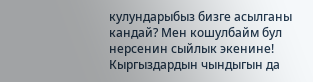кулундарыбыз бизге асылганы кандай? Мен кошулбайм бул нерсенин сыйлык экенине! Кыргыздардын чындыгын да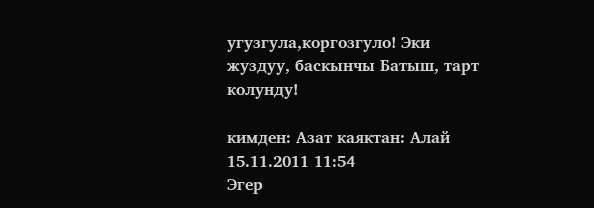угузгула,коргозгуло! Эки жуздуу, баскынчы Батыш, тарт колунду!

кимден: Азат каяктан: Алай
15.11.2011 11:54
Эгер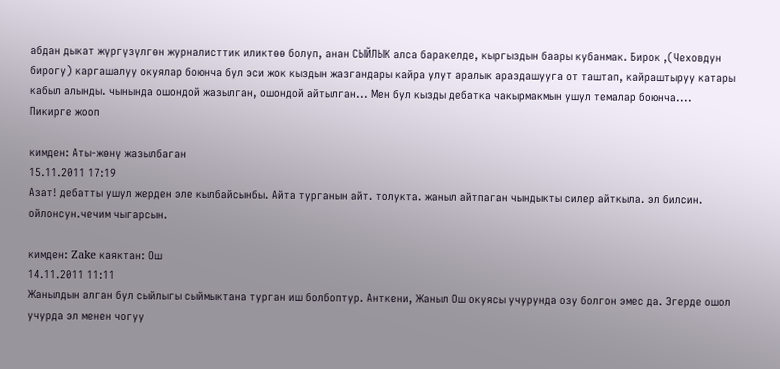абдан дыкат жүргүзүлгөн журналисттик иликтөө болуп, анан СЫЙЛЫК алса баракелде, кыргыздын баары кубанмак. Бирок ,(Чеховдун бирогу) каргашалуу окуялар боюнча бул эси жок кыздын жазгандары кайра улут аралык араздашууга от таштап, кайраштыруу катары кабыл алынды. чынында ошондой жазылган, ошондой айтылган... Мен бул кызды дебатка чакырмакмын ушул темалар боюнча....
Пикирге жооп

кимден: Аты-жөнү жазылбаган
15.11.2011 17:19
Азат! дебатты ушул жерден эле кылбайсынбы. Айта турганын айт. толукта. жаныл айтпаган чындыкты силер айткыла. эл билсин. ойлонсун.чечим чыгарсын.

кимден: Zake каяктан: Ош
14.11.2011 11:11
Жанылдын алган бул сыйлыгы сыймыктана турган иш болбоптур. Анткени, Жаныл Ош окуясы учурунда озу болгон эмес да. Эгерде ошол учурда эл менен чогуу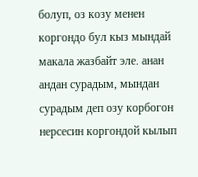болуп, оз козу менен коргондо бул кыз мындай макала жазбайт эле. анан андан сурадым, мындан сурадым деп озу корбогон нерсесин коргондой кылып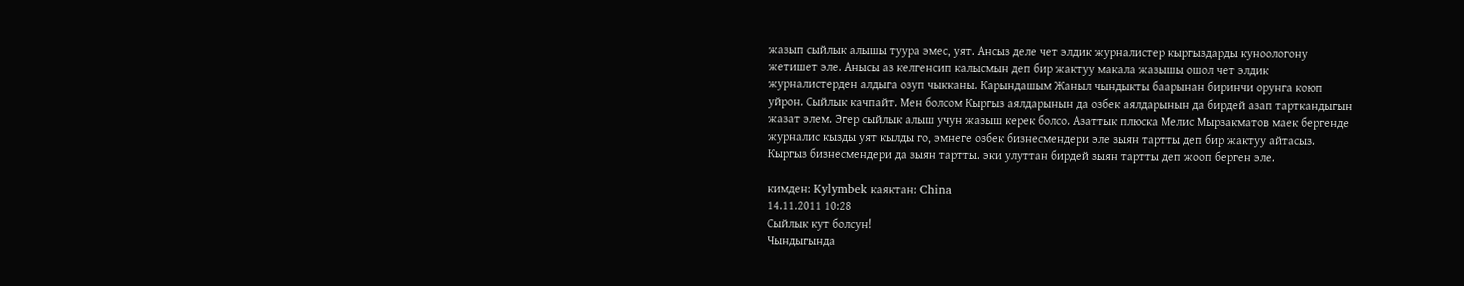жазып сыйлык алышы туура эмес, уят. Ансыз деле чет элдик журналистер кыргыздарды куноологону жетишет эле. Анысы аз келгенсип калысмын деп бир жактуу макала жазышы ошол чет элдик журналистерден алдыга озуп чыкканы. Карындашым Жаныл чындыкты баарынан биринчи орунга коюп уйрон. Сыйлык качпайт. Мен болсом Кыргыз аялдарынын да озбек аялдарынын да бирдей азап тарткандыгын жазат элем. Эгер сыйлык алыш учун жазыш керек болсо. Азаттык плюска Мелис Мырзакматов маек бергенде журналис кызды уят кылды го, эмнеге озбек бизнесмендери эле зыян тартты деп бир жактуу айтасыз. Кыргыз бизнесмендери да зыян тартты. эки улуттан бирдей зыян тартты деп жооп берген эле.

кимден: Kylymbek каяктан: China
14.11.2011 10:28
Сыйлык кут болсун!
Чындыгында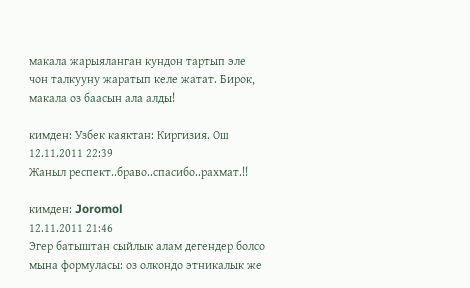макала жарыяланган кундон тартып эле чон талкууну жаратып келе жатат. Бирок, макала оз баасын ала алды!

кимден: Узбек каяктан: Киргизия. Ош
12.11.2011 22:39
Жаныл респект..браво..спасибо..рахмат.!!

кимден: Joromol
12.11.2011 21:46
Эгер батыштан сыйлык алам дегендер болсо мына формуласы: оз олкондо этникалык же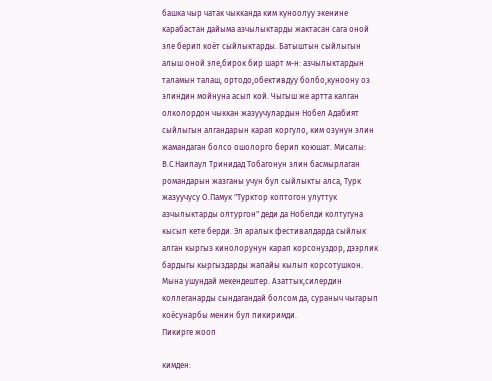башка чыр чатак чыкканда ким куноолуу экенине карабастан дайыма азчылыктарды жактасан сага оной эле берип коёт сыйлыктарды. Батыштын сыйлыгын алыш оной эле,бирок бир шарт м-н: азчылыктардын таламын талаш, ортодо,обективдуу болбо,куноону оз элиндин мойнуна асып кой. Чыгыш же артта калган олколордон чыккан жазуучулардын Нобел Адабият сыйлыгын алгандарын карап коргуло, ким озунун элин жамандаган болсо ошолорго берип коюшат. Мисалы: В.С.Наипаул Тринидад Тобагонун элин басмырлаган романдарын жазганы учун бул сыйлыкты алса, Турк жазуучусу О.Памук "Турктор коптогон улуттук азчылыктарды олтургон" деди да Нобелди колтугуна кысып кете берди. Эл аралык фестивалдарда сыйлык алган кыргыз кинолорунун карап корсонуздор, дээрлик бардыгы кыргыздарды жапайы кылып корсотушкон. Мына ушундай мекендештер. Азаттык,силердин коллеганарды сындагандай болсом да, сураныч чыгарып коёсунарбы менин бул пикиримди.
Пикирге жооп

кимден: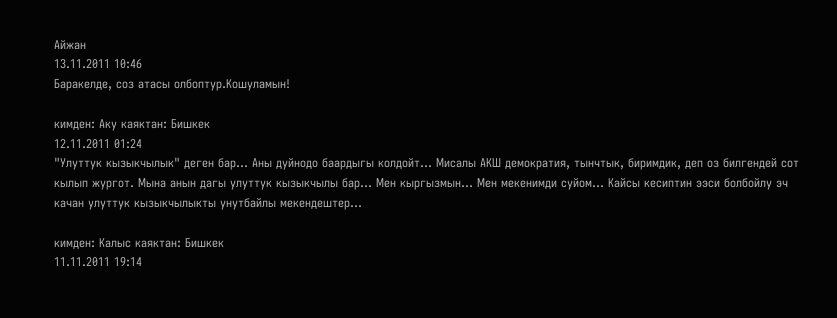Айжан
13.11.2011 10:46
Баракелде, соз атасы олбоптур.Кошуламын!

кимден: Аку каяктан: Бишкек
12.11.2011 01:24
"Улуттук кызыкчылык" деген бар... Аны дуйнодо баардыгы колдойт... Мисалы АКШ демократия, тынчтык, биримдик, деп оз билгендей сот кылып жургот. Мына анын дагы улуттук кызыкчылы бар... Мен кыргызмын... Мен мекенимди суйом... Кайсы кесиптин ээси болбойлу эч качан улуттук кызыкчылыкты унутбайлы мекендештер...

кимден: Калыс каяктан: Бишкек
11.11.2011 19:14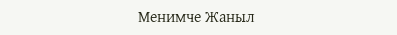Менимче Жаныл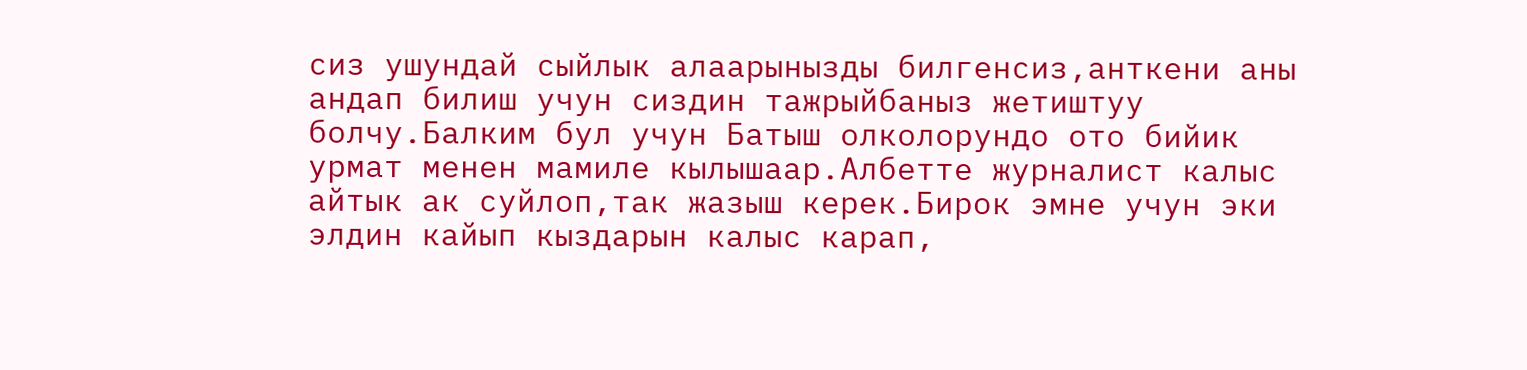сиз ушундай сыйлык алаарынызды билгенсиз,анткени аны андап билиш учун сиздин тажрыйбаныз жетиштуу болчу.Балким бул учун Батыш олколорундо ото бийик урмат менен мамиле кылышаар.Албетте журналист калыс айтык ак суйлоп,так жазыш керек.Бирок эмне учун эки элдин кайып кыздарын калыс карап,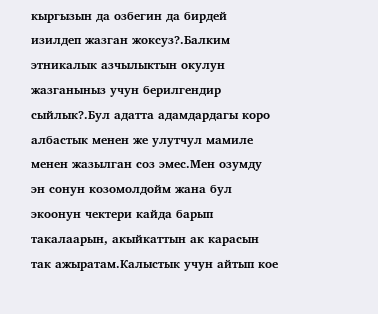кыргызын да озбегин да бирдей изилдеп жазган жоксуз?.Балким этникалык азчылыктын окулун жазганыныз учун берилгендир сыйлык?.Бул адатта адамдардагы коро албастык менен же улутчул мамиле менен жазылган соз эмес.Мен озумду эн сонун козомолдойм жана бул экоонун чектери кайда барып такалаарын, акыйкаттын ак карасын так ажыратам.Калыстык учун айтып кое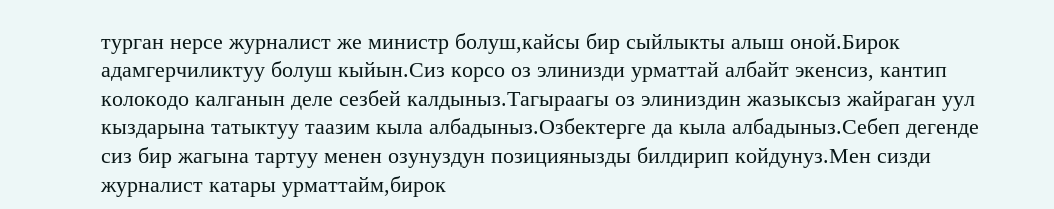турган нерсе журналист же министр болуш,кайсы бир сыйлыкты алыш оной.Бирок адамгерчиликтуу болуш кыйын.Сиз корсо оз элинизди урматтай албайт экенсиз, кантип колокодо калганын деле сезбей калдыныз.Тагыраагы оз элиниздин жазыксыз жайраган уул кыздарына татыктуу таазим кыла албадыныз.Озбектерге да кыла албадыныз.Себеп дегенде сиз бир жагына тартуу менен озунуздун позициянызды билдирип койдунуз.Мен сизди журналист катары урматтайм,бирок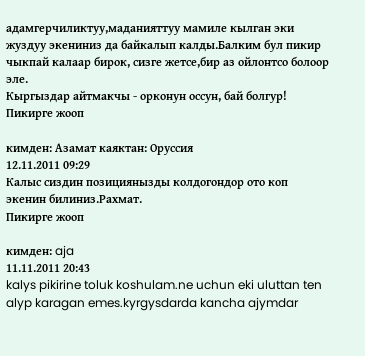адамгерчиликтуу,маданияттуу мамиле кылган эки жуздуу экениниз да байкалып калды.Балким бул пикир чыкпай калаар бирок, сизге жетсе,бир аз ойлонтсо болоор эле.
Кыргыздар айтмакчы - орконун оссун, бай болгур!
Пикирге жооп

кимден: Азамат каяктан: Оруссия
12.11.2011 09:29
Калыс сиздин позициянызды колдогондор ото коп экенин билиниз.Рахмат.
Пикирге жооп

кимден: aja
11.11.2011 20:43
kalys pikirine toluk koshulam.ne uchun eki uluttan ten alyp karagan emes.kyrgysdarda kancha ajymdar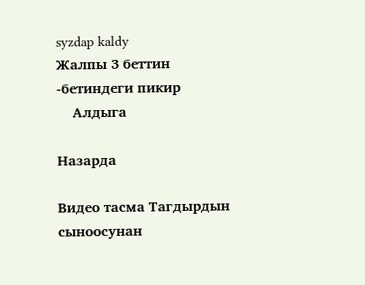syzdap kaldy
Жалпы 3 беттин -бетиндеги пикир
    Алдыга

Назарда

Видео тасма Тагдырдын сыноосунан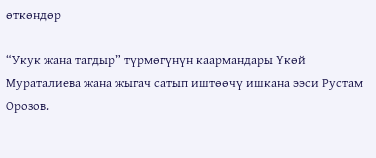өткөндөр

“Укук жана тагдыр” түрмөгүнүн каармандары Үкөй Мураталиева жана жыгач сатып иштөөчү ишкана ээси Рустам Орозов.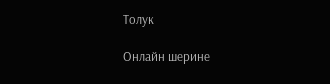Толук

Онлайн шерине